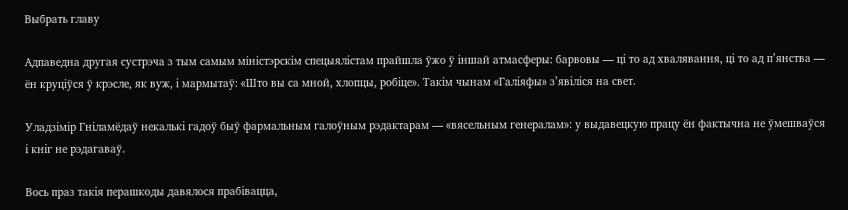Выбрать главу

Адпаведна другая сустрэча з тым самым міністэрскім спецыялістам прайшла ўжо ў іншай атмасферы: барвовы — ці то ад хвалявання, ці то ад п’янства — ён круціўся ў крэсле, як вуж, і мармытаў: «Што вы са мной, хлопцы, робіце». Такім чынам «Галіяфы» з’явіліся на свет.

Уладзімір Гніламёдаў некалькі гадоў быў фармальным галоўным рэдактарам — «вясельным генералам»: у выдавецкую працу ён фактычна не ўмешваўся і кніг не рэдагаваў.

Вось праз такія перашкоды давялося прабівацца,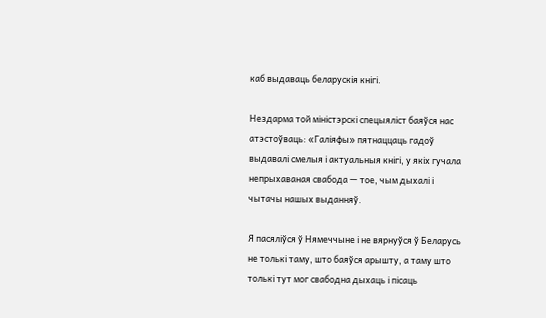каб выдаваць беларускія кнігі.

Нездарма той міністэрскі спецыяліст баяўся нас атэстоўваць: «Галіяфы» пятнаццаць гадоў выдавалі смелыя і актуальныя кнігі, у якіх гучала непрыхаваная свабода — тое, чым дыхалі і чытачы нашых выданняў.

Я пасяліўся ў Нямеччыне і не вярнуўся ў Беларусь не толькі таму, што баяўся арышту, а таму што толькі тут мог свабодна дыхаць і пісаць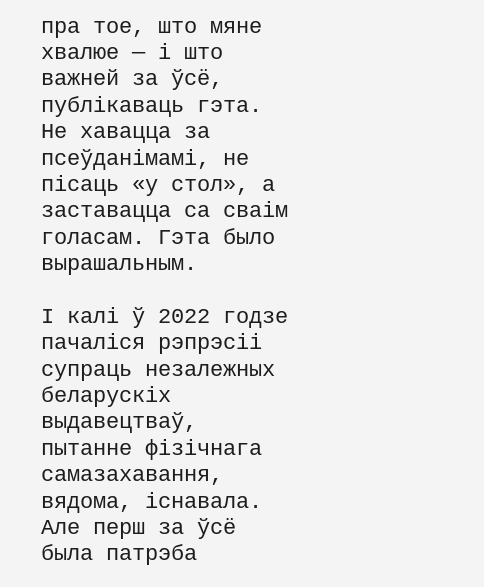пра тое, што мяне хвалюе — і што важней за ўсё, публікаваць гэта. Не хавацца за псеўданімамі, не пісаць «у стол», а заставацца са сваім голасам. Гэта было вырашальным.

І калі ў 2022 годзе пачаліся рэпрэсіі супраць незалежных беларускіх выдавецтваў, пытанне фізічнага самазахавання, вядома, існавала. Але перш за ўсё была патрэба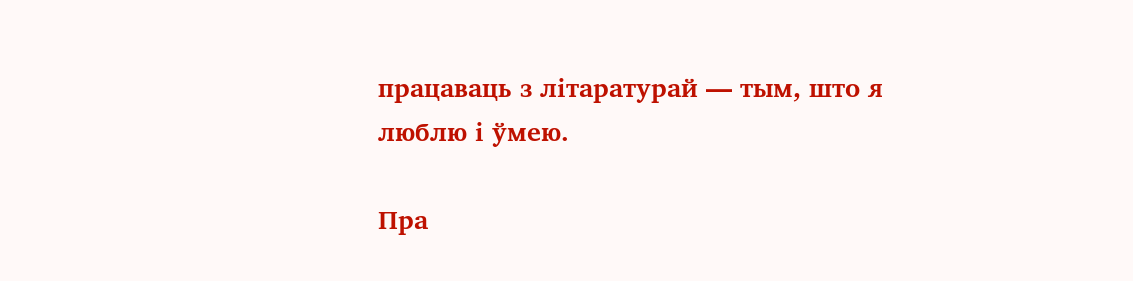працаваць з літаратурай — тым, што я люблю і ўмею.

Пра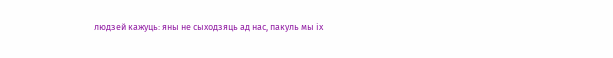людзей кажуць: яны не сыходзяць ад нас, пакуль мы іх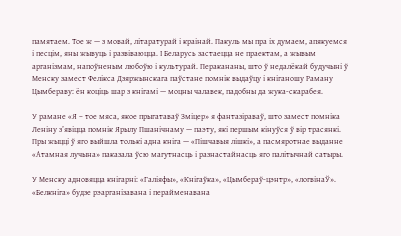памятаем. Тое ж — з мовай, літаратурай і краінай. Пакуль мы пра іх думаем, апякуемся і песцім, яны жывуць і развіваюцца. І Беларусь застаецца не праектам, а жывым арганізмам, напоўненым любоўю і культурай. Перакананы, што ў недалёкай будучыні ў Менску замест Фелікса Дзяржынскага паўстане помнік выдаўцу і кніганошу Раману Цымбераву: ён коціць шар з кнігамі — моцны чалавек, падобны да жука-скарабея.

У рамане «Я – тое мяса, якое прыгатаваў Зміцер» я фантазіраваў, што замест помніка Леніну з’явіцца помнік Ярылу Пшанічнаму — паэту, які першым кінуўся ў вір трасянкі. Пры жыцці ў яго выйшла толькі адна кніга — «Пішчавыя лішкі», а пасмяротнае выданне «Атамная лучына» паказала ўсю магутнасць і разнастайнасць яго палітычнай сатыры.

У Менску адновяцца кнігарні: «Галіяфы», «Кнігаўка», «Цымбераў-цэнтр», «логвінаЎ». «Белкніга» будзе рэарганізавана і перайменавана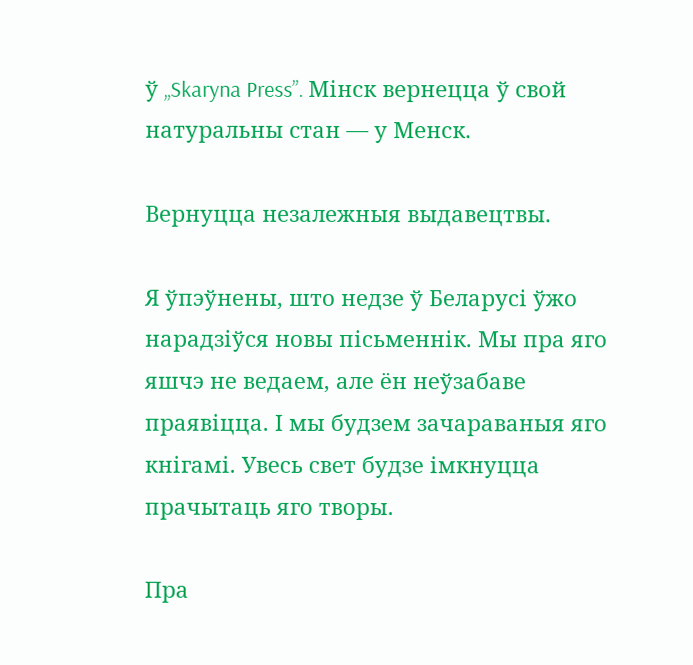ў „Skaryna Press”. Мінск вернецца ў свой натуральны стан — у Менск.

Вернуцца незалежныя выдавецтвы.

Я ўпэўнены, што недзе ў Беларусі ўжо нарадзіўся новы пісьменнік. Мы пра яго яшчэ не ведаем, але ён неўзабаве праявіцца. І мы будзем зачараваныя яго кнігамі. Увесь свет будзе імкнуцца прачытаць яго творы.

Пра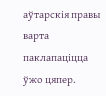аўтарскія правы варта паклапаціцца ўжо цяпер.